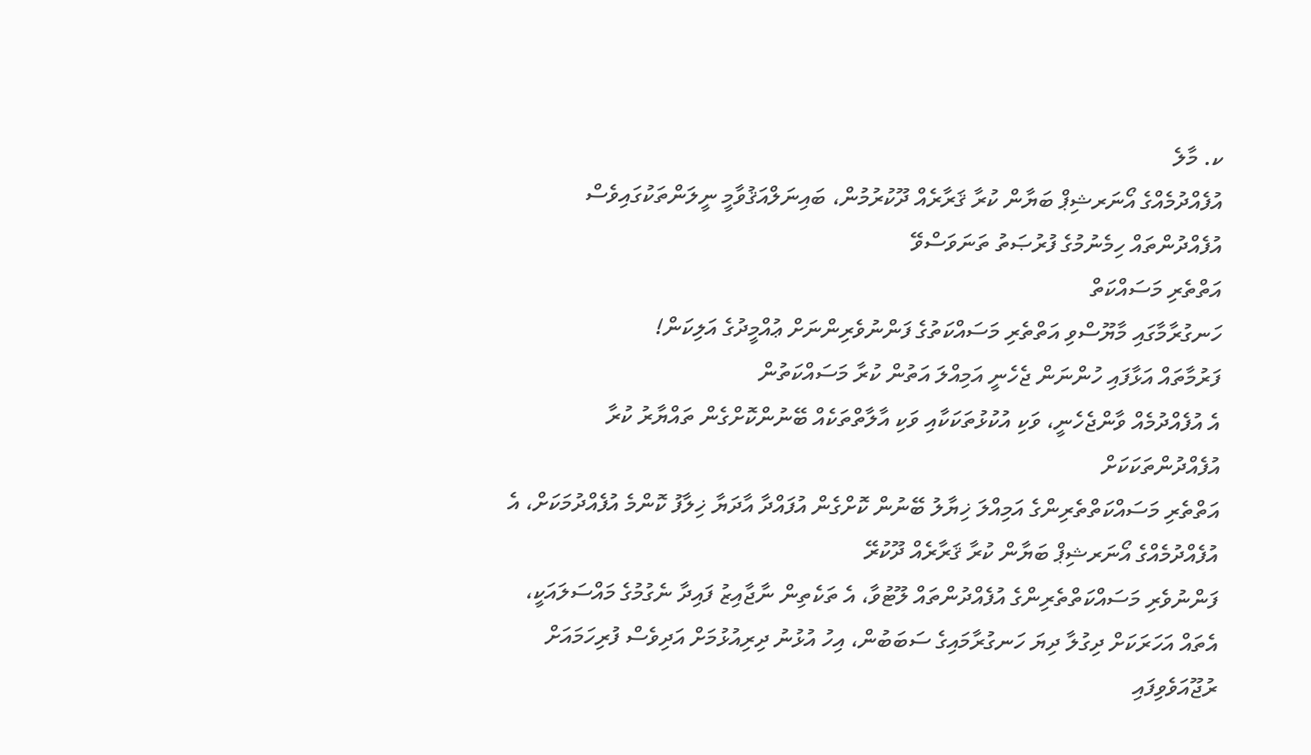ކ. މާލެ
އުފެއްދުމެއްގެ އޯނަރޝިޕް ބަޔާން ކުރާ ޤަރާރެއް ދޫކުރުމުން، ބައިނަލްއަޤުވާމީ ނީލަންތަކުގައިވެސް އުފެއްދުންތައް ހިމެނުމުގެ ފުރުޞަތު ތަނަވަސްވޭ
އަތްތެރި މަސައްކަތް
ހަނގުރާމާގައި މާޔޫސްވި އަތްތެރި މަސައްކަތުގެ ފަންނުވެރިންނަށް ޢުއްމީދުގެ އަލިކަން!
ފަރުމާތައް އަޅާފައި ހުންނަން ޖެހެނީ އަމިއްލަ އަތުން ކުރާ މަސައްކަތުން
އެ އުފެއްދުމެއް ވާންޖެހެނީ، ވަކި އުކުޅުތަކަކާއި ވަކި އާލާތްތަކެއް ބޭނުންކޮށްގެން ތައްޔާރު ކުރާ އުފެއްދުންތަކަކަށް
އަތްތެރި މަސައްކަތްތެރިންގެ އަމިއްލަ ޚިޔާލު ބޭނުން ކޮށްގެން އުފައްދާ އާދަޔާ ޚިލާފު ކޮންމެ އުފެއްދުމަކަށް، އެ އުފެއްދުމެއްގެ އޯނަރޝިޕް ބަޔާން ކުރާ ޤަރާރެއް ދޫކުރޭ
ފަންނުވެރި މަސައްކަތްތެރިންގެ އުފެއްދުންތައް ލޫޓުވާ، އެ ތަކެތިން ނާޖާއިޒު ފައިދާ ނެގުމުގެ މައްސަލައަކީ، އެތައް އަހަރަކަށް ދިގުލާ ދިޔަ ހަނގުރާމައިގެ ސަބަބުން، އިހު އުޅުނު ދިރިއުޅުމަށް އަދިވެސް ފުރިހަމައަށް ރުޖޫއަވެވިފައި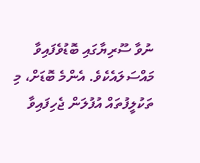ނުވާ ސޫރިޔާގައި ބޮޑުވެފައިވާ މައްސަލައެކެވެ. އެންމެ ބޮޑަށް، މި ތަކުލީފުތައް އުފުލަން ޖެހިފައިވާ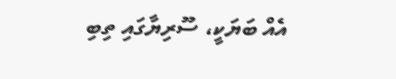އެއް ބަޔަކީ، ސޫރިޔާގައި ތިބި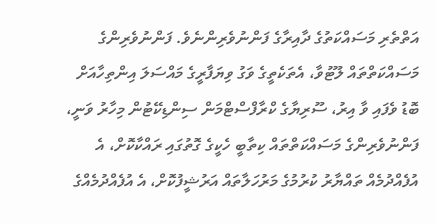އަތްތެރި މަސައްކަތުގެ ދާއިރާގެ ފަންނުވެރިންނެވެ. ފަންނުވެރިންގެ މަސައްކަތްތައް ލޫޓުވާ، އެތަކެތީގެ ވަގު ވިޔަފާރީގެ މައްސަލަ އިންތިހާއަށް ބޮޑު ވެފައި ވާ އިރު، ސޫރިޔާގެ ކްރާފްސްޓްމަން ސިންޑިކޭޓުން މިހާރު ވަނީ، ފަންނުވެރިންގެ މަސައްކަތްތައް ކިތާބީ ހެކީގެ ގޮތުގައި ރައްކާކޮށް، އެ އުފެއްދުމެއް ތައްޔާރު ކުރުމުގެ މަރުހަލާތައް އަރުޝީފުކޮށް، އެ އުފެއްދުމެއްގެ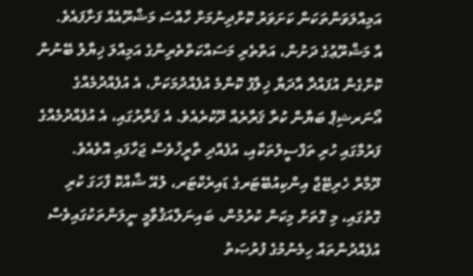އަމިއްލަވަންތަކަން ކަށަވަރު ކޮށްދިނުމަށް ހާއްސަ މަޝްރޫއެއް ފަށާފައެވެ.
އާ މަޝްރޫޢުގެ ދަށުން، އަތްތެރި މަސައްކަތްތެރިންގެ އަމިއްލަ ޚިޔާލު ބޭނުން ކޮށްގެން އުފައްދާ އާދަޔާ ޚިލާފު ކޮންމެ އުފެއްދުމަކަށް، އެ އުފެއްދުމެއްގެ އޯނަރޝިޕް ބަޔާން ކުރާ ޤަރާރެއް ދޫކުރެއެވެ. އެ ޤަރާރުގައި، އެ އުފެއްދުމެއްގެ ފަރުމާގައި ހުރި ތަފްސީލުތަކާއި، އުފެއްދި ތާރީޚުވެސް ޖަހާފައި އޮވެއެވެ.
ދޫމާރް ހެރިޓޭޖް އިންކިއުބޭޓަރގެ ޑައިރެކްޓަރ، ލުއޭ ޝާއްކޮ ފާހަގަ ކުރި ގޮތުގައި، މި ގޮތަށް މިކަން ކުރުމުން، ބައިނަލްއަޤުވާމީ ނީލަންތަކުގައިވެސް އުފެއްދުންތައް ހިމެނުމުގެ ފުރުޞަތު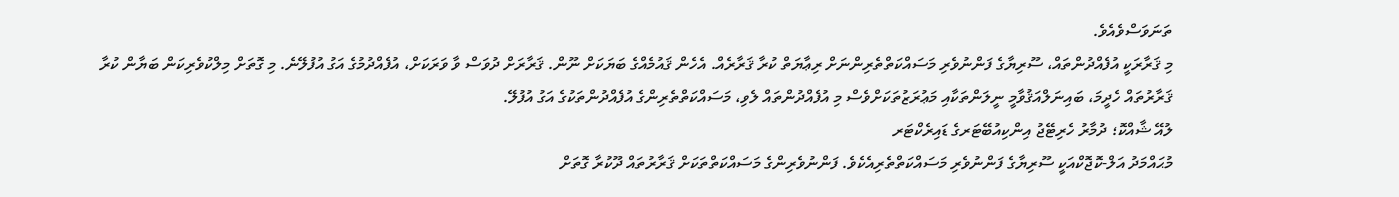ތަނަވަސްވެއެވެ.
މި ޤަރާރަކީ އުފެއްދުންތައް، ސޫރިޔާގެ ފަންނުވެރި މަސައްކަތްތެރިންނަށް ރިޢާޔަތް ކުރާ ޤަރާރެއް. އެހެން ޤައުމެއްގެ ބަޔަކަށް ނޫން. ޤަރާރަށް ދުވަސް ވާ ވަރަކަށް، އުފެއްދުމުގެ އަގު އުފުލޭނެ. މި ގޮތަށް މިލްކުވެރިކަން ބަޔާން ކުރާ ޤަރާރުތައް ހެދީމަ، ބައިނަލްއަޤުވާމީ ނީލަންތަކާއި މަޢުރަޒުތަކަށްވެސް މި އުފެއްދުންތައް ލެވި، މަސައްކަތްތެރިންގެ އުފެއްދުންތަކުގެ އަގު އުފުލޭ.
ލުއޭ ޝާއްކޮ؛ ދުމާރު ހެރިޓޭޖު އިންކިއުބޭޓަރގެ ޑައިރެކްޓަރ
މުޙައްމަދު އަލް-ކޮޖޮކްއަކީ ސޫރިޔާގެ ފަންނުވެރި މަސައްކަތްތެރިއެކެވެ. ފަންނުވެރިންގެ މަސައްކަތްތަކަށް ޤަރާރުތައް ދޫކުރާ ގޮތަށް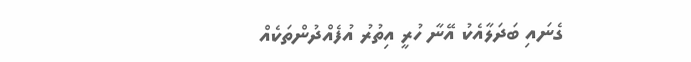ގެނައި ބަދަލާއެކު އޭނާ ހުރީ އިތުރު އުފެއްދުންތަކެއް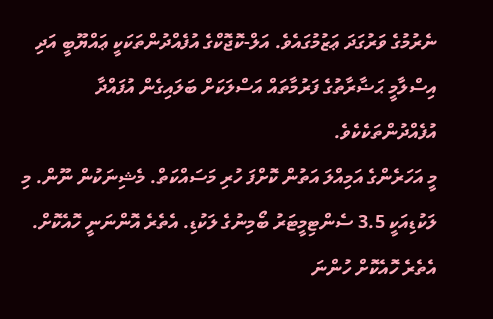ނެރުމުގެ ވަރުގަދަ ޢަޒުމުގައެވެ. އަލް-ކޮޖޮކްގެ އުފެއްދުންތަކަކީ ޢައްޔޫބީ އަދި އިސްލާމީ ޙަޟާރާތުގެ ފަރުމާތައް އަސްލަކަށް ބަލައިގެން އުފައްދާ އުފެއްދުންތަކެކެވެ.
މީ އަހަރެންގެ އަމިއްލަ އަތުން ކޮށްފަ ހުރި މަސައްކަތް. މެޝިނަކުން ނޫން. މި ލަކުޑިއަކީ 3.5 ސެންޓިމީޓަރު ބޯމިނުގެ ލަކުޑި. އެތެރެ އޮންނަނީ ހޮއެކޮށް. އެތެރެ ހޮއެކޮށް ހުންނަ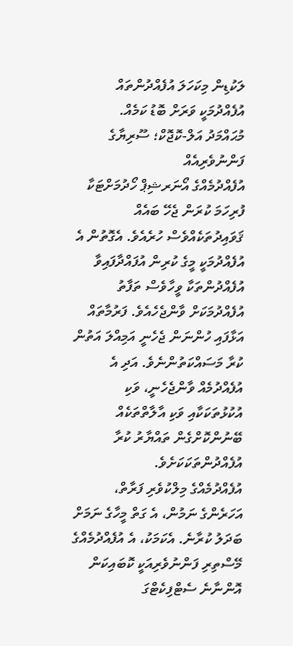ލަކުޑިން މިކަހަލަ އުފެއްދުންތައް އުފެއްދުމަކީ ވަރަށް ބޮޑު ކަމެއް.
މުޙައްމަދު އަލް-ކޮޖޮކް؛ ސޫރިޔާގެ ފަންނުވެރިއެއް
އުފެއްދުމެއްގެ އޯނަރޝިޕް ހޯދުމަށްޓަކާ ފުރިހަމަ ކުރަން ޖެހޭ ބައެއް ޤަވައިދުތަކެއްވެސް ހުރެއެވެ. އެގޮތުން އެ އުފެއްދުމަކީ މީގެ ކުރިން އުފައްދާފައިވާ އުފެއްދުންތަކާ ވީހާވެސް ތަފާތު އުފެއްދުމަކަށް ވާންޖެހެއެވެ. ފަރުމާތައް އަޅާފައި ހުންނަން ޖެހެނީ އަމިއްލަ އަތުން ކުރާ މަސައްކަތުންނެވެ. އަދި އެ އުފެއްދުމެއް ވާންޖެހެނީ، ވަކި އުކުޅުތަކަކާއި ވަކި އާލާތްތަކެއް ބޭނުންކޮށްގެން ތައްޔާރު ކުރާ އުފެއްދުންތަކަކަށެވެ.
އުފެއްދުމެއްގެ މިލްކުވެރި ފަރާތް، އަހަރެންގެ ނަމުން، އެ ގަތް މީހާގެ ނަމަށް ބަދަލު ކުރާނެ. އެކަމަކު، އެ އުފެއްދުމެއްގެ މޭސްތިރި ފަންނުވެރިއަކީ ކޮބައިކަން އޮންނާނެ ސެޓްފިކެޓްގަ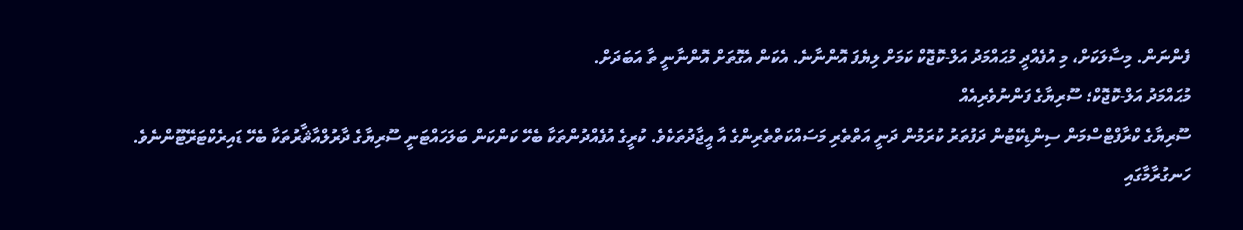ފެންނަން. މިސާލަކަށް، މި އުފެއްދީ މުޙައްމަދު އަލް-ކޮޖޮކް ކަމަށް ލިޔެފަ އޮންނާނެ. އެކަން އެގޮތަށް އޮންނާނީ ތާ އަބަދަށް.
މުޙައްމަދު އަލް-ކޮޖޮކް؛ ސޫރިޔާގެ ފަންނުވެރިއެއް
ސޫރިޔާގެ ކްރާފްޓްސްމަން ސިންޑިކޭޓުން ދަފުތަރު ކުރަމުން ދަނީ އަތްތެރި މަސައްކަތްތެރިންގެ އާ އީޖާދުތަކެވެ. ކުރީގެ އުފެއްދުންތަކާ ބެހޭ ކަންކަން ބަލަހައްޓަނީ ސޫރިޔާގެ ދާރުލްއާޘާރުތަކާ ބެހޭ ޑައިރެކްޓަރޭޓޫންނެވެ.
ހަނގުރާމާގައި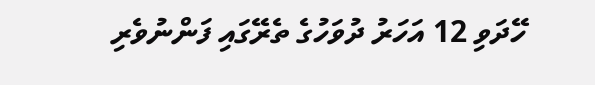ހޭދަވި 12 އަހަރު ދުވަހުގެ ތެރޭގައި ފަންނުވެރި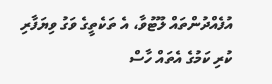އުފެއްދުންތައް ލޫޓުވާ، އެ ތަކެތީގެ ވަގު ވިޔަފާރި ކުރި ކަމުގެ އެތައް ހާސް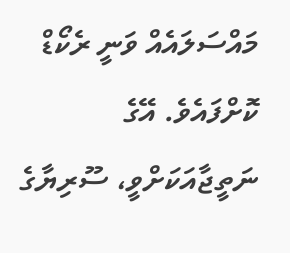މައްސަލައެއް ވަނީ ރެކޯޑް ކޮށްފައެވެ. އޭގެ ނަތީޖާއަކަށްވީ، ސޫރިޔާގެ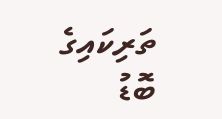ތަރިކައިގެ ބޮޑު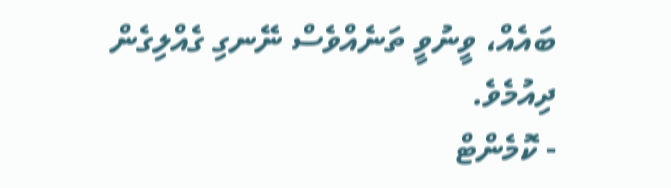ބައެއް، ވީނުވީ ތަނެއްވެސް ނޭނގި ގެއްލިގެން ދިއުމެވެ.
- ކޮމެންޓް